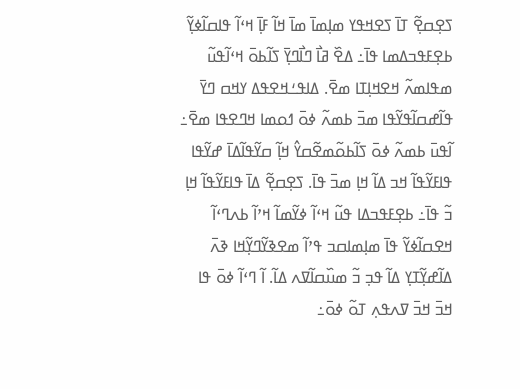ߖߐ߲ߛߐ߲߬ ߠߊ߫ ߖߐߞߟߌ ߘߊ߲ߘߊ߫ ߘߊ߫ ߞߊ߬ ߓߊ߲߫ ߞߵߊ߬ ߟߊߛߊ߬ߦߌ߲߬ ߕߐ߲ߓߟߏߡߘߊ ߟߊ߫߸ ߡߐ߰ ߥߊ߯ ߣߊ߯ߣߌ߲߫ ߖߊ߬ߕߋ߫ ߞߵߊ߬ߟߎ߬ ߘߟߊߘߍ߬ ߞߐߞߊ߲ߠߊ ߘߐ߫. ߡߊߟߑߞߐߟߡ ߌߞߛ ߣߌ߫ ߟߊ߬ߝߛߊ߬ߟߌ߬ߟߊ ߘߏ߫ ߕߘߍ߬ ߦߋ߫ ߗߋߘߊ ߞߣߐߟߊ ߘߐ߫߸ ߊ߬ߟߎ߫ ߕߘߍ߬ ߦߋ߫ ߖߊ߬ߕߋ߬ߘߐ߬ߛߌ߮ ߞߊ߲߬ ߛߌ߬ߟߊ߬ߡߊ߫ ߝߌ߬ߟߊ ߟߊߓߌ߬ߟߊ߬ ߞߏ ߡߊ߬ ߞߊ߲ ߘߏ߫ ߟߊ߫. ߖߐ߲ߛߐ߲߬ ߡߊ߫ ߟߊߓߌ߬ߟߊ߬ ߞߊ߲ ߏ߬ ߟߊ߫߸ ߕߐ߲ߓߟߏߡߊ ߟߎ߬ ߞߵߊ߬ ߦߌ߬ߘߊ߬ ߞߴߊ߬ ߕߍߣߵߊ߬ ߞߐߛߊ߬ߦߌ߬ ߟߊ߫ ߘߊ߲ߘߊߛߏ ߟߴߊ߬ ߘߐߢߌ߬ߣߌ߲߬ߞߊ ߢߍ߫ ߡߊ߬ߝߌ߲߬ߠߌ߲ ߡߊ߬ ߟߏ߲ ߏ߬ ߘߎ߰ߛߊ߬ߜߍ ߡߊ߬. ߊ߬ ߣߵߊ߬ ߦߋ߫ ߟߊ ߞߏ߫ ߞߏ߫ ߜߍߟߍ߲ ߠߋ߬ ߦߋ߫߸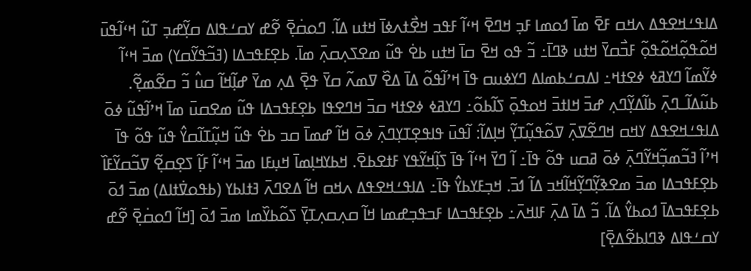ߡߊߟߑߞߐߟߡ ߍߞߛ ߓߐ߫ ߘߊ߫ ߗߋߘߊ ߓߏ߲ ߞߣߐ߫ ߞߵߊ߬ ߓߟߏ ߞߐ߯ߙߍߦߊ߫ ߞߙߎ ߡߊ߬. ߣߋߛ߭ߐ߲߫ ߐ߬ߝ ߌߛߑߟߊߡ ߛߌ߲߬ߝߏ߲ ߠߎ߬ ߞߵߊ߬ߟߎ߫ ߞߋ߬ߟߋ߲߬ߞߋ߬ߟߋ߲߬ ߓߏ߯ߛߌ߫ ߞߙߎ ߢߣߊ߫߸ ߏ߬ ߟߋ ߞߐ߫ ߛߊ߫ ߞߙߎ ߕߐ߭ ߟߎ߬ ߘߐߖߍ߲ߛߍ߲߫ ߘߊ߫. ߕߐ߲ߓߟߏߡߊ (ߔߏ߬ߟߌ߬ߛߌ) ߘߏ߫ ߞߵߊ߬ ߦߌ߬ߘߊ߬ ߣߌߥߦ ߦߐߙߞ߸ ߊߡߛߑߕߘߊߡ ߣߌߦߎߛ ߟߊ߫ ߞߴߊ߬ߟߋ߬ ߡߊ߫ ߡߐ߰ ߜߘߍ߬ ߛߌ߫ ߟߐ߲߫ ߡߍ߲ ߘߌ߫ ߝߊ߲߬ߞߊ߬ ߛߎ߮ ߏ߬ ߛߐ߬ߘߐ߲߬. ߕߎ߬ߡߊ߬ߺߣߍ߲߫ ߕߊ߬ߡߌ߲߬ߣߍ߲ ߝߏ߫ ߞߊߙߏ߫ ߞߋߟߋ߲߫ ߖߊ߬ߕߋ߬߸ ߣߌߥߦ ߦߐߙߞ ߛߏ߫ ߞߣߐߟߊ ߕߐ߲ߓߟߏߡߊ ߟߎ߬ ߘߐߛߎ߫ ߘߊ߫ ߞߴߊ߬ߟߎ߬ ߦߋ߫ ߡߊߟߑߞߐߟߡ ߌߞߛ ߞߣߐ߬ߜߍ߲߫ ߜߋ߬ߟߎ߲߬ߠߌ߲߬ ߞߊ߲ߡߊ߬: ߊ߬ߟߎ߫ ߟߊߟߐ߲ߠߌ߲ߣߍ߲߫ ߦߋ߫ ߞߊ߬ ߝߘߊ߫ ߛߏ ߕߐ߭ ߟߎ߬ ߞߎ߲߬ߠߊ߬ߛߌ߮ ߟߎ߬ ߟߋ߬ ߟߊ߫ ߞߴߊ߬ ߔߏ߬ߘߏ߲߬ߞߌ߬ߣߍ߲߫ ߦߋ߫ ߥߛߎ ߟߋ߬ ߟߊ߫߸ ߊ߬ ߣߌ߫ ߞߵߊ߬ ߟߊ߫ ߖߊ߲߬ߞߌ߬ߟߌ ߓߙߐߕߐ߫. ߞߕߌߞߊ߲ߘߊ߫ ߞߎ߲ߓߊ ߘߏ߫ ߞߵߊ߬ ߓߊ߲߬ ߖߐ߲ߛߐ߲߬ ߜߏ߬ߛߌ߬ߓߊ߰ ߕߐ߲ߓߟߏߡߊ ߘߏ߫ ߘߐߢߌ߲߬ߣߌ߲߬ߞߊ߬ߞߏ ߡߊ߬ ߗߏ߫. ߞߏ߲ߓߌߕߌ߮ ߟߊ߫߸ ߡߊߟߑߞߐߟߡ ߍߞߛ ߞߊ߬ ߡߐߣߍ߫ ߔߙߊߕߌ (ߕߟߋߜ߭ߙߊߡ) ߘߏ߫ ߗߋ߫ ߕߐ߲ߓߟߏߡߊ߫ ߗߋߕߌ߮ ߡߊ߬. ߏ߬ ߡߊ߫ ߡߍ߲߫ ߓߊߞߍ߫߸ ߕߐ߲ߓߟߏߡߊ ߓߏߟߏ߲ߝߘߊ ߞߊ߬ ߛߍ߲ߛߍ߲ߠߌ߲߫ ߖߋ߬ߕߌ߰ߘߊ ߘߏ߫ ߗߋ߫ [ߞߊ߬ ߣߋߛ߭ߐ߲߫ ߐ߬ߝ ߌߛߑߟߊߡ ߢߣߊߕߐ߬ߡߐ߲߫]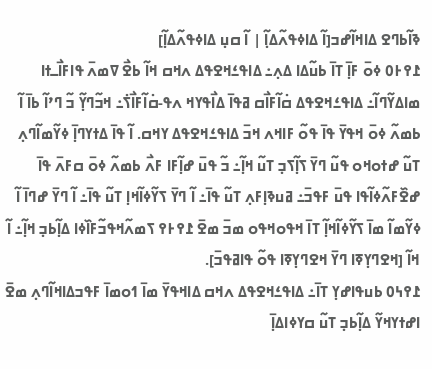ߢߊ߬ߕߣߐ ߡߊߞߊ߬ߝߏ[ߊ߬ ߡߊߦߟߍ߬ߡߊ߲߬ | ߊ߬ ߛߎ߲ ߡߊߦߟߍ߬ߡߊ߲߬]
߁߉߅߀ ߦߋ߫ ߓߊ߲߫ ߠߊ߫ ߕߎ߬ߡߊ ߡߍ߲߸ ߡߊߟߑߞߐߟߡ ߍߞߛ ߞߊ߬ ߕߐ߯ ߜߘߍ߫ ߟߊߓߊ߯ߺߙߊ ߘߊߡߌ߬ߣߊ߬߸ ߡߊߟߑߞߐߟߡ ߛ߭ߊ߬ߓߊ߯ߛ ߥߟߊ߫ ߡߊ߯ߟߌߞ ߍߟ-ߛ߭ߊ߬ߓߊ߯ߖ߭߸ ߞߏ߬ߣߌ߲߬ ߏ߬ ߣߴߊ߬ ߕߊ߫ ߊ߬ ߕߘߍ߬ ߦߋ߫ ߞߟߌ߫ ߟߊ߫ ߟߋ߬ ߓߊߞߍ ߞߏ߫ ߡߊߟߑߞߐߟߡ ߌߞߛ. ߊ߬ ߟߊ߫ ߡߙߌߣߊ߲߫ ߦߌ߬ߘߊ߬ߣߍ߲ ߠߎ߬ ߝߙߋߞߋ ߟߎ߬ ߣߌ߫ ߖߊ߲߬ߖߏ߲ ߠߎ߬ ߞߊ߲߬߸ ߏ߬ ߟߎ߫ ߝߊ߲߬ߓߊ ߓߍ߯ ߕߘߍ߬ ߦߋ߫ ߛߓߍ߫ ߟߊ߫ ߝߐ߰ߓߍ߬ߦߊ߬ߟߊ ߟߎ߫ ߓߟߏ߫߸ ߥߎߢߊ߲ߓߍ߲ ߠߎ߬ ߟߊ߫߸ ߊ߬ ߣߌ߫ ߖߌ߬ߦߊ߬ߞߊ߲ ߠߎ߬ ߟߊ߫߸ ߊ߬ ߣߌ߫ ߝߣߊ߫ ߊ߬ ߦߌ߬ߘߊ߬ ߘߊ߫ ߖߌ߬ߦߊ߬ߞߊ߲߬ ߠߊ߫ ߞߟߋߞߟߋ ߘߏ߫ ߘߐ߫ ߁߉߅߉ ߖߘߍ߬ߞߟߏ߬ߓߊ߰ߦߊ ߡߊ߲߬ߕߏ߲ ߞߊ߲߬߸ ߊ߬ ߞߊ߬ [ߞߐߣߌ߲ߧߊ ߣߌ߫ ߞߐߣߌ߲ߧߊ ߟߋ߬ ߟߊߥߟߏ߫].
߁߉߆߀ ߕߎߟߊߝߌ߲ ߠߊ߫߸ ߡߊߟߑߞߐߟߡ ߍߞߛ ߡߊߞߟߌ߫ ߘߊ߫ ߗߋߘߊ߫ ߓߟߏߡߊߞߊ߬ߣߍ߲ ߘߐ߫ ߊߝߙߌߞߌ߬ ߡߊ߲߬ߕߏ߲ ߠߎ߬ ߛߌߦߊߡߊ߲߫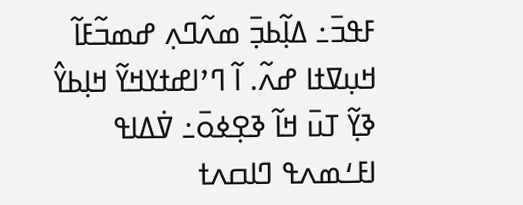ߓߟߏ߫߸ ߡߊ߲߬ߕߏ߲߫ ߘߍ߬ߣߍ߲ ߝߘߏ߬ߓߊ߬ ߞߎ߲ߜߙߊ ߝߍ߬. ߊ߬ ߣߴߊߝߙߌߞߌ߬ ߞߊ߲ߕߌ߮ ߢߌ߲߬ ߠߎ߫ ߞߊ߬ ߢߐ߲ߦߋ߫߸ ߜ߭ߡߊߟ ߊߓߑߘߍߟ ߣߊߛߍߙ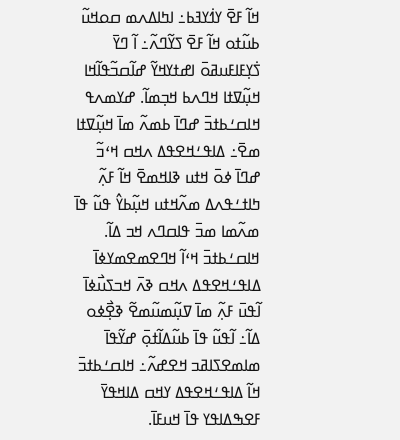ߞߊ߬ ߓߐ߫ ߌߗ߭ߌߔߕ߸ ߊߤߊߡߍߘ ߛߋߞߎ߬ ߕߎ߬ߙߋ ߞߊ߬ ߓߐ߫ ߖߌ߬ߣߍ߬߸ ߊ߬ ߣߌ߫ ߖ߭ߌ߲ߓߊߓߎߥߋ߫ ߊߝߙߌߞߌ߬ ߝߊ߬ߛߏ߬ߟߊ߬ߞߊ ߞߎ߲߬ߜߙߊ ߞߣߍߕ ߞߏ߲ߘߊ߬. ߝߌߘߍߟ ߞߊߛߑߕߙߏ߫ ߝߣߊ߫ ߕߘߍ߬ ߘߊ߫ ߞߎ߲߬ߜߙߊ ߘߐ߫߸ ߡߊߟߑߞߐߟߡ ߍߞߛ ߞߵߏ߬ ߝߣߊ߫ ߦߋ߫ ߞߙߎ ߢߊߞߘߐ߫ ߞߊ߬ ߓߍ߲߬ ߤߊߙߑߟߍߡ ߘߍ߬ߞߙߎ ߞߎ߲߬ߕߌ߮ ߟߎ߬ ߟߊ߫ ߘߍ߬ߘߊ ߘߏ߫ ߟߊߛߣߍ ߞߏ ߡߊ߬. ߞߊߛߑߕߙߏ߫ ߞߵߊ߬ ߞߣߐߘߐߘߌߦߊ߫ ߡߊߟߑߞߐߟߡ ߍߞߛ ߢߍ߫ ߞߏߖߎ߯ߦߊ߫ ߊ߬ߟߎ߫ ߓߍ߲߬ ߘߊ߫ ߜߎ߲߬ߘߎ߬ߘߐ߬ ߢߐ߲߯ߦߋ ߡߊ߬߸ ߊ߬ߟߎ߬ ߟߊ߫ ߕߎ߬ߡߊ߬ߙߋ߲߫ ߝߌ߬ߟߊ߫ ߘߊߘߐߖߊߥߏ ߞߐߝߍ߬߸ ߞߊߛߑߕߙߏ߫ ߞߊ߬ ߡߊߟߑߞߐߟߡ ߌߞߛ ߡߊߞߟߌ߫ ߓߐߒߡߊߟߌ ߟߊ߫ ߞߎߓߊ߫.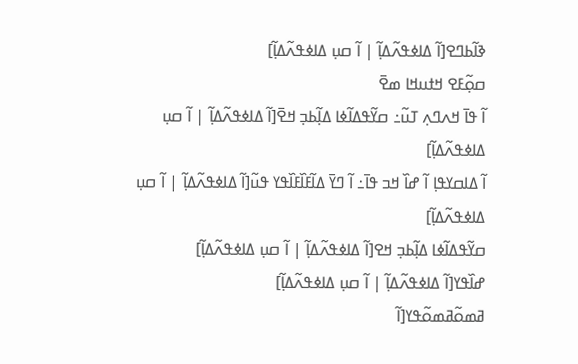ߢߊ߬ߕߣߐ[ߊ߬ ߡߊߦߟߍ߬ߡߊ߲߬ | ߊ߬ ߛߎ߲ ߡߊߦߟߍ߬ߡߊ߲߬]
ߛߋ߲߬ߓߐ ߞߙߎߞߊ ߘߐ߫
ߊ߬ ߟߊ߫ ߞߍߣߍ߲ ߠߎ߬߸ ߛߌ߬ߟߡߊ߬ߦߊ ߡߊ߲߬ߕߏ߲ ߞߐ߫[ߊ߬ ߡߊߦߟߍ߬ߡߊ߲߬ | ߊ߬ ߛߎ߲ ߡߊߦߟߍ߬ߡߊ߲߬]
ߊ߬ ߡߊߛߌߟߊ߲ ߊ߬ ߝߊ߰ ߞߏ ߟߊ߫߸ ߊ߬ ߣߌ߫ ߡߊ߬ߓߊ߰ߓߊ߰ߟߌ ߟߎ߬[ߊ߬ ߡߊߦߟߍ߬ߡߊ߲߬ | ߊ߬ ߛߎ߲ ߡߊߦߟߍ߬ߡߊ߲߬]
ߛߌ߬ߟߡߊ߬ߦߊ ߡߊ߲߬ߕߏ߲ ߞߐ[ߊ߬ ߡߊߦߟߍ߬ߡߊ߲߬ | ߊ߬ ߛߎ߲ ߡߊߦߟߍ߬ߡߊ߲߬]
ߝߊ߰ߟߌ[ߊ߬ ߡߊߦߟߍ߬ߡߊ߲߬ | ߊ߬ ߛߎ߲ ߡߊߦߟߍ߬ߡߊ߲߬]
ߥߘߋ߬ߥߘߋ߬ߟߌ[ߊ߬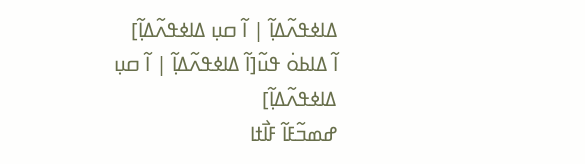ߡߊߦߟߍ߬ߡߊ߲߬ | ߊ߬ ߛߎ߲ ߡߊߦߟߍ߬ߡߊ߲߬]
ߊ߬ ߡߊߕߋ߭ ߟߎ߬[ߊ߬ ߡߊߦߟߍ߬ߡߊ߲߬ | ߊ߬ ߛߎ߲ ߡߊߦߟߍ߬ߡߊ߲߬]
ߝߘߏ߬ߓߊ߬ ߓߊ߯ߙߊ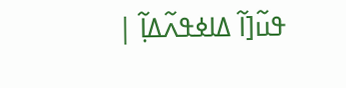ߟߎ߬[ߊ߬ ߡߊߦߟߍ߬ߡߊ߲߬ |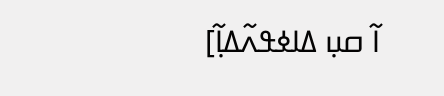ߊ߬ ߛߎ߲ ߡߊߦߟߍ߬ߡߊ߲߬]